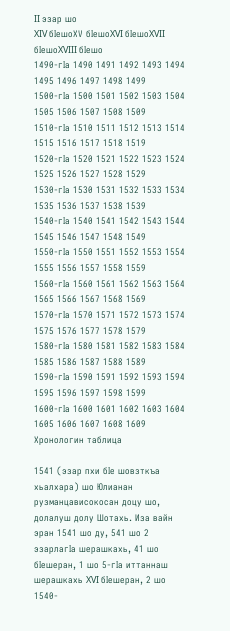II эзар шо
XIV бӀешоXV бӀешоXVI бӀешоXVII бӀешоXVIII бӀешо
1490‑гӀа 1490 1491 1492 1493 1494 1495 1496 1497 1498 1499
1500‑гӀа 1500 1501 1502 1503 1504 1505 1506 1507 1508 1509
1510‑гӀа 1510 1511 1512 1513 1514 1515 1516 1517 1518 1519
1520‑гӀа 1520 1521 1522 1523 1524 1525 1526 1527 1528 1529
1530‑гӀа 1530 1531 1532 1533 1534 1535 1536 1537 1538 1539
1540‑гӀа 1540 1541 1542 1543 1544 1545 1546 1547 1548 1549
1550‑гӀа 1550 1551 1552 1553 1554 1555 1556 1557 1558 1559
1560‑гӀа 1560 1561 1562 1563 1564 1565 1566 1567 1568 1569
1570‑гӀа 1570 1571 1572 1573 1574 1575 1576 1577 1578 1579
1580‑гӀа 1580 1581 1582 1583 1584 1585 1586 1587 1588 1589
1590‑гӀа 1590 1591 1592 1593 1594 1595 1596 1597 1598 1599
1600‑гӀа 1600 1601 1602 1603 1604 1605 1606 1607 1608 1609
Хронологин таблица

1541 (эзар пхи бӀе шовзткъа хьалхара) шо Юлианан рузманцависокосан доцу шо, долалуш долу Шотахь. Иза вайн эран 1541 шо ду, 541 шо 2 эзарлагӀа шерашкахь, 41 шо бӀешеран, 1 шо 5-гӀа иттаннаш шерашкахь XVI бӀешеран, 2 шо 1540-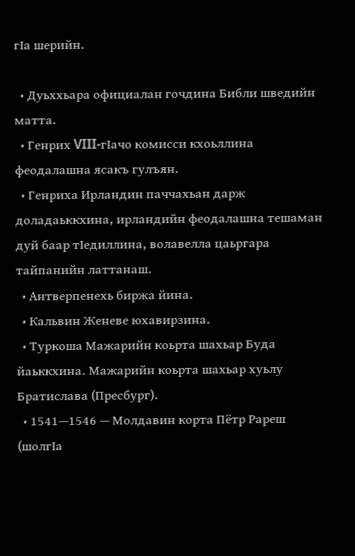гӀа шерийн.

  • Дуьххьара официалан гочдина Библи шведийн матта.
  • Генрих VIII-гӀачо комисси кхоьллина феодалашна ясакъ гулъян.
  • Генриха Ирландин паччахьан дарж доладаьккхина, ирландийн феодалашна тешаман дуй баар тӀедиллина, волавелла цаьргара тайпанийн латтанаш.
  • Антверпенехь биржа йина.
  • Кальвин Женеве юхавирзина.
  • Туркоша Мажарийн коьрта шахьар Буда йаьккхина. Мажарийн коьрта шахьар хуьлу Братислава (Пресбург).
  • 1541—1546 — Молдавин корта Пётр Рареш (шолгӀа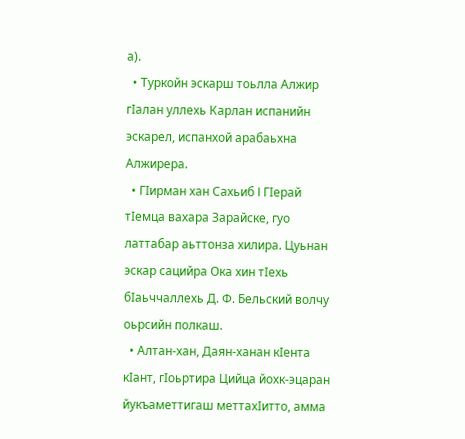а).
  • Туркойн эскарш тоьлла Алжир гӀалан уллехь Карлан испанийн эскарел, испанхой арабаьхна Алжирера.
  • ГӀирман хан Сахьиб I ГӀерай тӀемца вахара Зарайске, гуо латтабар аьттонза хилира. Цуьнан эскар сацийра Ока хин тӀехь бӀаьччаллехь Д. Ф. Бельский волчу оьрсийн полкаш.
  • Алтан-хан, Даян-ханан кӀента кӀант, гӀоьртира Цийца йохк-эцаран йукъаметтигаш меттахӀитто, амма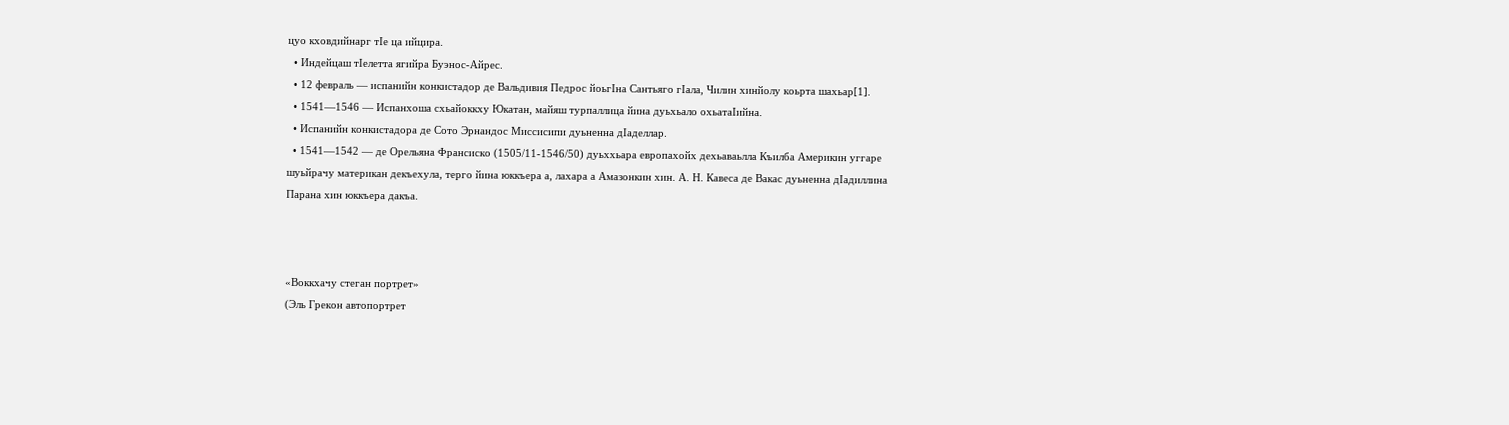цуо кховдийнарг тӀе ца ийцира.
  • Индейцаш тӀелетта ягийра Буэнос-Айрес.
  • 12 февраль — испанийн конкистадор де Вальдивия Педрос йоьгӀна Сантьяго гӀала, Чилин хинйолу коьрта шахьар[1].
  • 1541—1546 — Испанхоша схьайоккху Юкатан, майяш турпаллица йина дуьхьало охьатаӀийна.
  • Испанийн конкистадора де Сото Эрнандос Миссисипи дуьненна дӀаделлар.
  • 1541—1542 — де Орельяна Франсиско (1505/11-1546/50) дуьххьара европахойх дехьаваьлла Къилба Америкин уггаре шуьйрачу материкан декъехула, терго йина юккъера а, лахара а Амазонкин хин. А. Н. Кавеса де Вакас дуьненна дӀадиллина Парана хин юккъера дакъа.



«Воккхачу стеган портрет»
(Эль Грекон автопортрет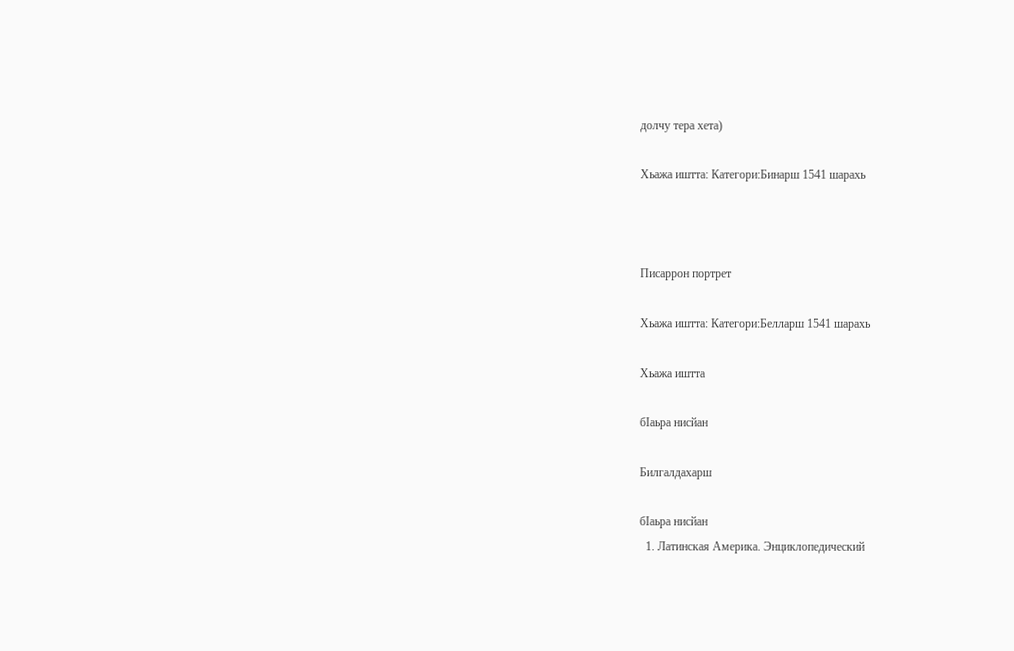долчу тера хета)

Хьажа иштта: Категори:Бинарш 1541 шарахь



Писаррон портрет

Хьажа иштта: Категори:Белларш 1541 шарахь

Хьажа иштта

бӀаьра нисйан

Билгалдахарш

бӀаьра нисйан
  1. Латинская Америка. Энциклопедический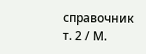справочник т. 2 / М.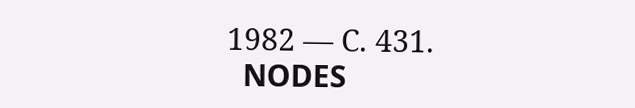1982 — С. 431.
  NODES